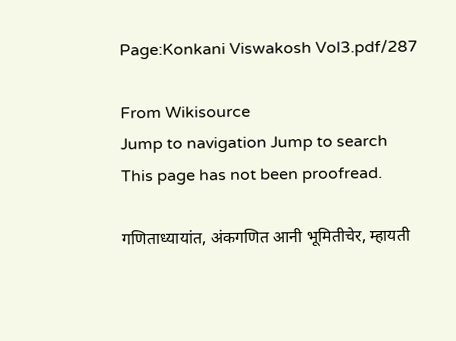Page:Konkani Viswakosh Vol3.pdf/287

From Wikisource
Jump to navigation Jump to search
This page has not been proofread.

गणिताध्यायांत, अंकगणित आनी भूमितीचेर, म्हायती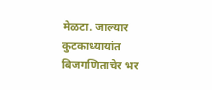मेळटा. जाल्यार कुटकाध्यायांत बिजगणिताचेर भर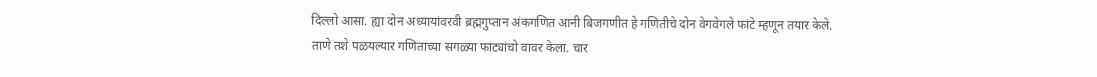दिल्लो आसा. ह्या दोन अध्यायांवरवी ब्रह्मगुप्तान अंकगणित आनी बिजगणीत हे गणितीचे दोन वेगवेगले फांटे म्हणून तयार केले. ताणे तशे पळयल्यार गणिताच्या सगळ्या फांट्यांचो वावर केला. चार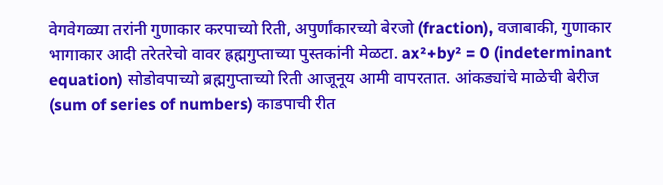वेगवेगळ्या तरांनी गुणाकार करपाच्यो रिती, अपुर्णांकारच्यो बेरजो (fraction), वजाबाकी, गुणाकार भागाकार आदी तरेतरेचो वावर ह्रह्मगुप्ताच्या पुस्तकांनी मेळटा. ax²+by² = 0 (indeterminant equation) सोडोवपाच्यो ब्रह्मगुप्ताच्यो रिती आजूनूय आमी वापरतात. आंकड्यांचे माळेची बेरीज (sum of series of numbers) काडपाची रीत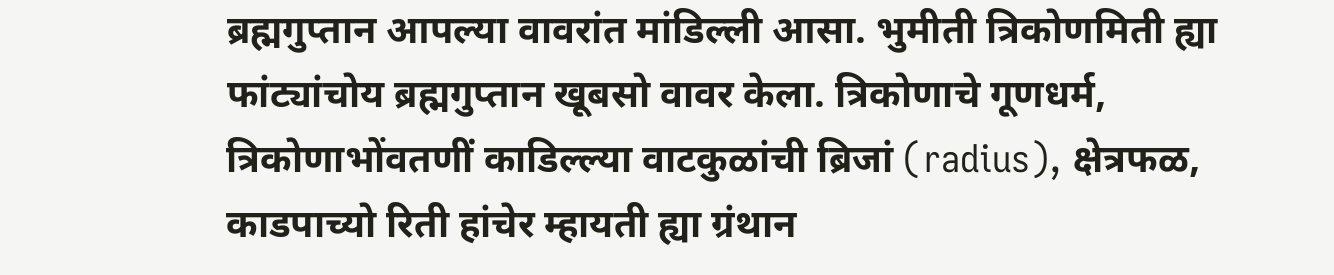ब्रह्मगुप्तान आपल्या वावरांत मांडिल्ली आसा. भुमीती त्रिकोणमिती ह्या फांट्यांचोय ब्रह्मगुप्तान खूबसो वावर केला. त्रिकोणाचे गूणधर्म, त्रिकोणाभोंवतणीं काडिल्ल्या वाटकुळांची ब्रिजां (radius), क्षेत्रफळ, काडपाच्यो रिती हांचेर म्हायती ह्या ग्रंथान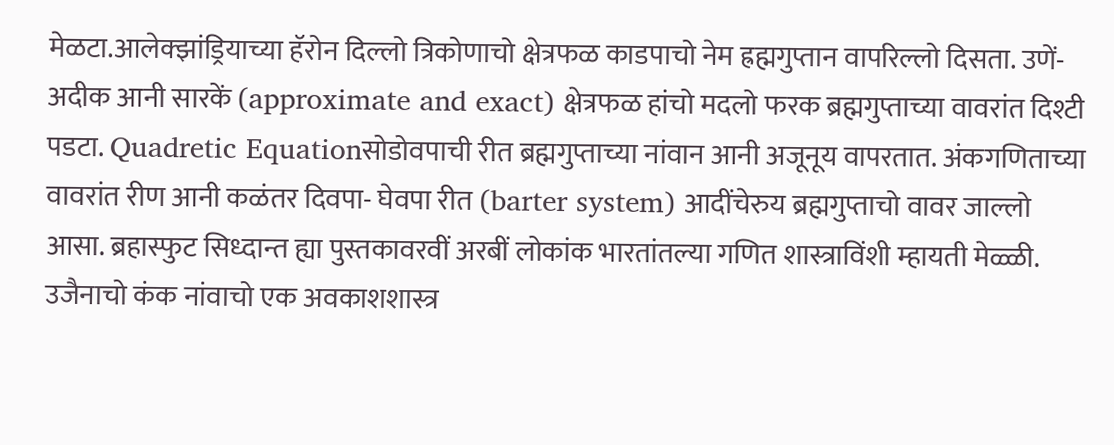मेळटा.आलेक्झांड्रियाच्या हॅरोन दिल्लो त्रिकोणाचो क्षेत्रफळ काडपाचो नेम ह्रह्मगुप्तान वापरिल्लो दिसता. उणें- अदीक आनी सारकें (approximate and exact) क्षेत्रफळ हांचो मदलो फरक ब्रह्मगुप्ताच्या वावरांत दिश्टी पडटा. Quadretic Equationसोडोवपाची रीत ब्रह्मगुप्ताच्या नांवान आनी अजूनूय वापरतात. अंकगणिताच्या वावरांत रीण आनी कळंतर दिवपा- घेवपा रीत (barter system) आदींचेरुय ब्रह्मगुप्ताचो वावर जाल्लो आसा. ब्रहास्फुट सिध्दान्त ह्या पुस्तकावरवीं अरबीं लोकांक भारतांतल्या गणित शास्त्राविंशी म्हायती मेळ्ळी. उजैनाचो कंक नांवाचो एक अवकाशशास्त्र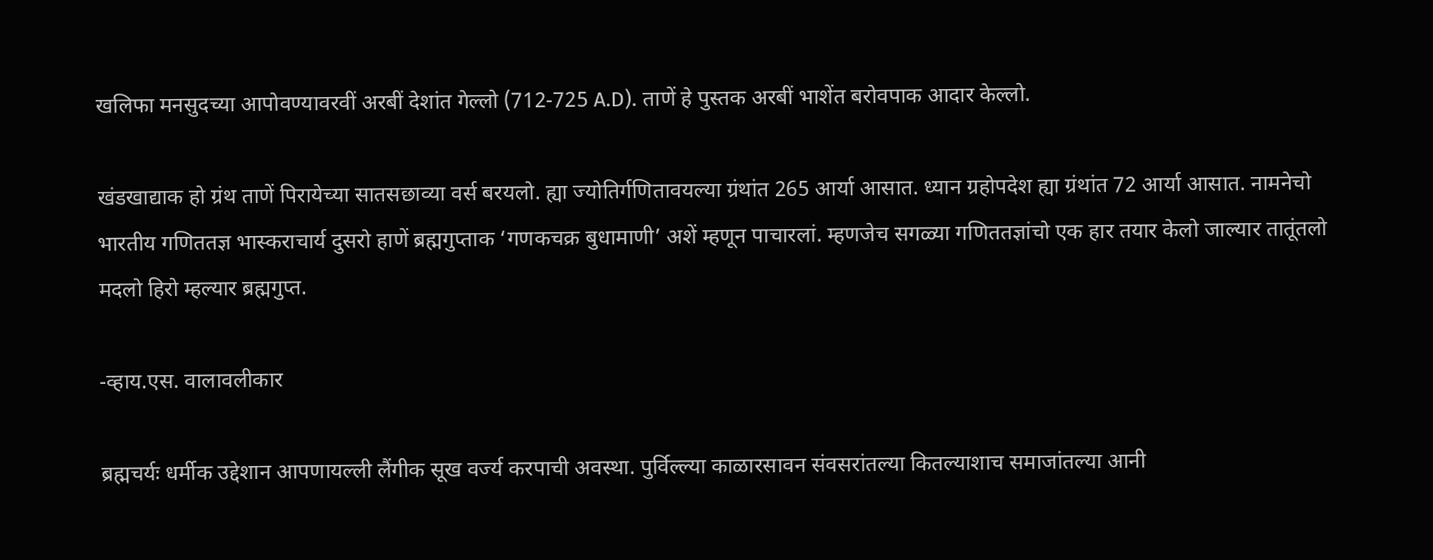खलिफा मनसुदच्या आपोवण्यावरवीं अरबीं देशांत गेल्लो (712-725 A.D). ताणें हे पुस्तक अरबीं भाशेंत बरोवपाक आदार केल्लो.

खंडखाद्याक हो ग्रंथ ताणें पिरायेच्या सातसछाव्या वर्स बरयलो. ह्या ज्योतिर्गणितावयल्या ग्रंथांत 265 आर्या आसात. ध्यान ग्रहोपदेश ह्या ग्रंथांत 72 आर्या आसात. नामनेचो भारतीय गणिततज्ञ भास्कराचार्य दुसरो हाणें ब्रह्मगुप्ताक ‘गणकचक्र बुधामाणी’ अशें म्हणून पाचारलां. म्हणजेच सगळ्या गणिततज्ञांचो एक हार तयार केलो जाल्यार तातूंतलो मदलो हिरो म्हल्यार ब्रह्मगुप्त.

-व्हाय.एस. वालावलीकार

ब्रह्मचर्यः धर्मीक उद्देशान आपणायल्ली लैंगीक सूख वर्ज्य करपाची अवस्था. पुर्विल्ल्या काळारसावन संवसरांतल्या कितल्याशाच समाजांतल्या आनी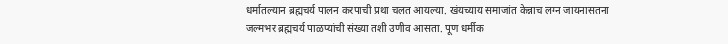धर्मातल्यान ब्रह्मचर्य पालन करपाची प्रथा चलत आयल्या. खंयच्याय समाजांत केन्नाच लग्न जायनासतना जल्मभर ब्रह्मचर्य पाळप्यांची संख्या तशी उणीव आसता. पूण धर्मीक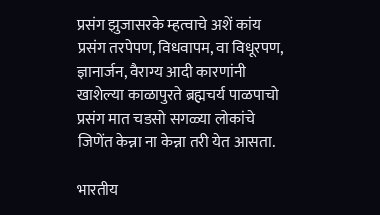प्रसंग झुजासरके म्हत्वाचे अशें कांय प्रसंग तरपेपण, विधवापम, वा विधूरपण, ज्ञानार्जन, वैराग्य आदी कारणांनी खाशेल्या काळापुरते ब्रह्मचर्य पाळपाचो प्रसंग मात चडसो सगळ्या लोकांचे जिणेंत केन्ना ना केन्ना तरी येत आसता.

भारतीय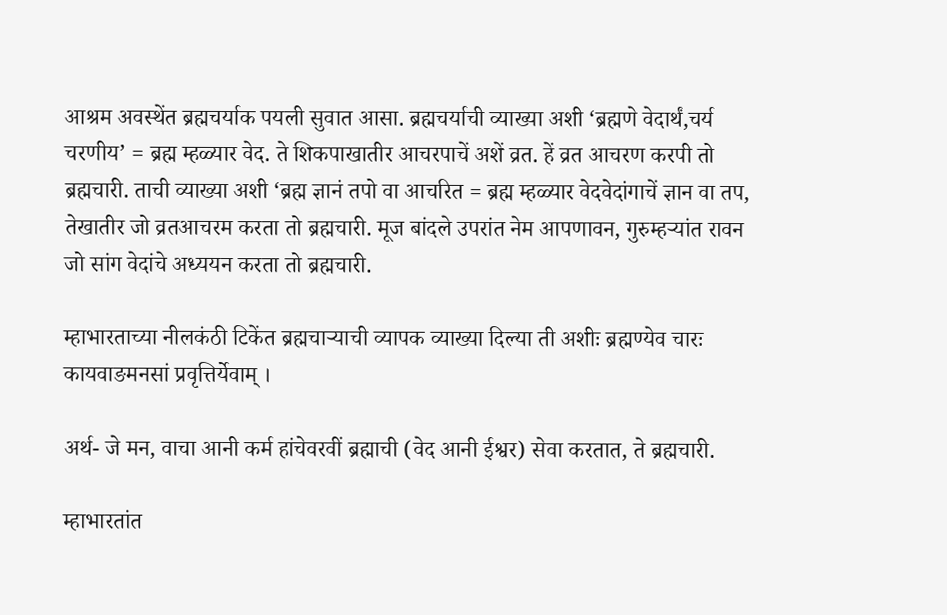आश्रम अवस्थेंत ब्रह्मचर्याक पयली सुवात आसा. ब्रह्मचर्याची व्याख्या अशी ‘ब्रह्मणे वेदार्थं,चर्य चरणीय’ = ब्रह्म म्हळ्यार वेद. ते शिकपाखातीर आचरपाचें अशें व्रत. हें व्रत आचरण करपी तो ब्रह्मचारी. ताची व्याख्या अशी ‘ब्रह्म ज्ञानं तपो वा आचरित = ब्रह्म म्हळ्यार वेदवेदांगाचें ज्ञान वा तप, तेखातीर जो व्रतआचरम करता तो ब्रह्मचारी. मूज बांदले उपरांत नेम आपणावन, गुरुम्हऱ्यांत रावन जो सांग वेदांचे अध्ययन करता तो ब्रह्मचारी.

म्हाभारताच्या नीलकंठी टिकेंत ब्रह्मचाऱ्याची व्यापक व्याख्या दिल्या ती अशीः ब्रह्मण्येव चारः कायवाङमनसां प्रवृत्तिर्येवाम् ।

अर्थ- जे मन, वाचा आनी कर्म हांचेवरवीं ब्रह्माची (वेद आनी ईश्वर) सेवा करतात, ते ब्रह्मचारी.

म्हाभारतांत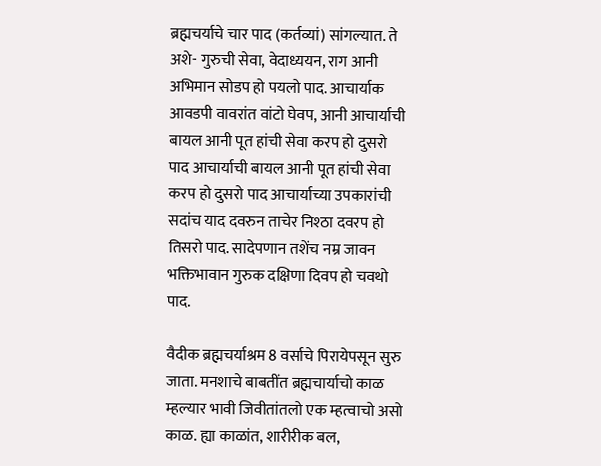ब्रह्मचर्याचे चार पाद (कर्तव्यां) सांगल्यात. ते अशे- गुरुची सेवा, वेदाध्ययन, राग आनी अभिमान सोडप हो पयलो पाद. आचार्याक आवडपी वावरांत वांटो घेवप, आनी आचार्याची बायल आनी पूत हांची सेवा करप हो दुसरो पाद आचार्याची बायल आनी पूत हांची सेवा करप हो दुसरो पाद आचार्याच्या उपकारांची सदांच याद दवरुन ताचेर निश्ठा दवरप हो तिसरो पाद. सादेपणान तशेंच नम्र जावन भक्तिभावान गुरुक दक्षिणा दिवप हो चवथो पाद.

वैदीक ब्रह्मचर्याश्रम 8 वर्साचे पिरायेपसून सुरु जाता. मनशाचे बाबतींत ब्रह्मचार्याचो काळ म्हल्यार भावी जिवीतांतलो एक म्हत्वाचो असो काळ. ह्या काळांत, शारीरीक बल,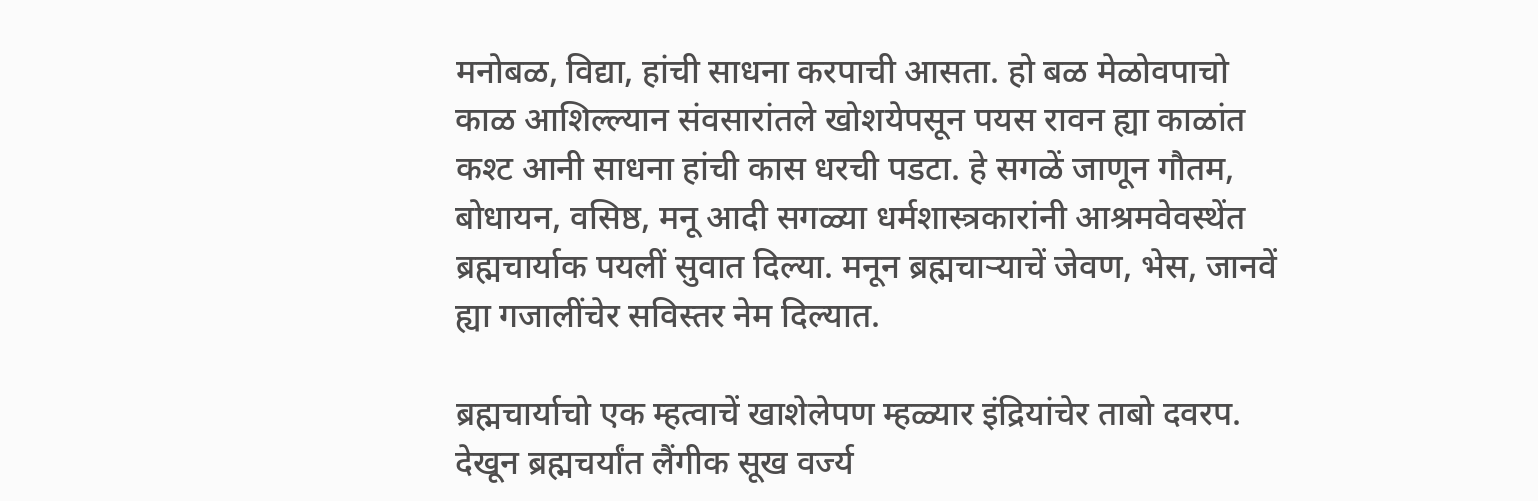मनोबळ, विद्या, हांची साधना करपाची आसता. हो बळ मेळोवपाचो काळ आशिल्ल्यान संवसारांतले खोशयेपसून पयस रावन ह्या काळांत कश्ट आनी साधना हांची कास धरची पडटा. हे सगळें जाणून गौतम, बोधायन, वसिष्ठ, मनू आदी सगळ्या धर्मशास्त्रकारांनी आश्रमवेवस्थेंत ब्रह्मचार्याक पयलीं सुवात दिल्या. मनून ब्रह्मचाऱ्याचें जेवण, भेस, जानवें ह्या गजालींचेर सविस्तर नेम दिल्यात.

ब्रह्मचार्याचो एक म्हत्वाचें खाशेलेपण म्हळ्यार इंद्रियांचेर ताबो दवरप. देखून ब्रह्मचर्यांत लैंगीक सूख वर्ज्य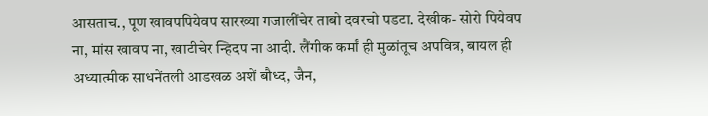आसताच., पूण खावपपियेवप सारख्या गजालींचेर ताबो दवरचो पडटा. देखीक- सोरो पियेवप ना, मांस खावप ना, खाटीचेर न्हिदप ना आदी. लैंगीक कर्मां ही मुळांतूच अपवित्र, बायल ही अध्यात्मीक साधनेंतली आडखळ अशें बौध्द, जैन,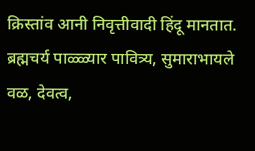क्रिस्तांव आनी निवृत्तीवादी हिंदू मानतात. ब्रह्मचर्य पाळ्ळ्यार पावित्र्य, सुमाराभायले वळ, देवत्व,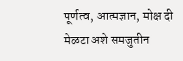पूर्णत्व, आत्मज्ञान, मोक्ष दी मेळटा अशे समजुतीन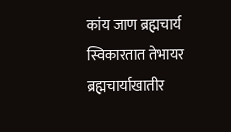कांय जाण ब्रह्मचार्य स्विकारतात तेभायर ब्रह्मचार्याखातीर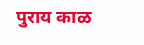पुराय काळ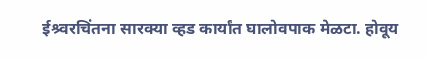ईश्र्वरचिंतना सारक्या व्हड कार्यांत घालोवपाक मेळटा. होवूय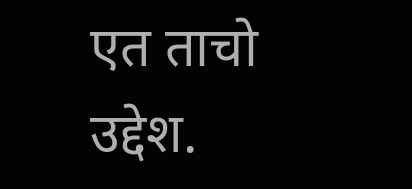एत ताचो उद्देश.